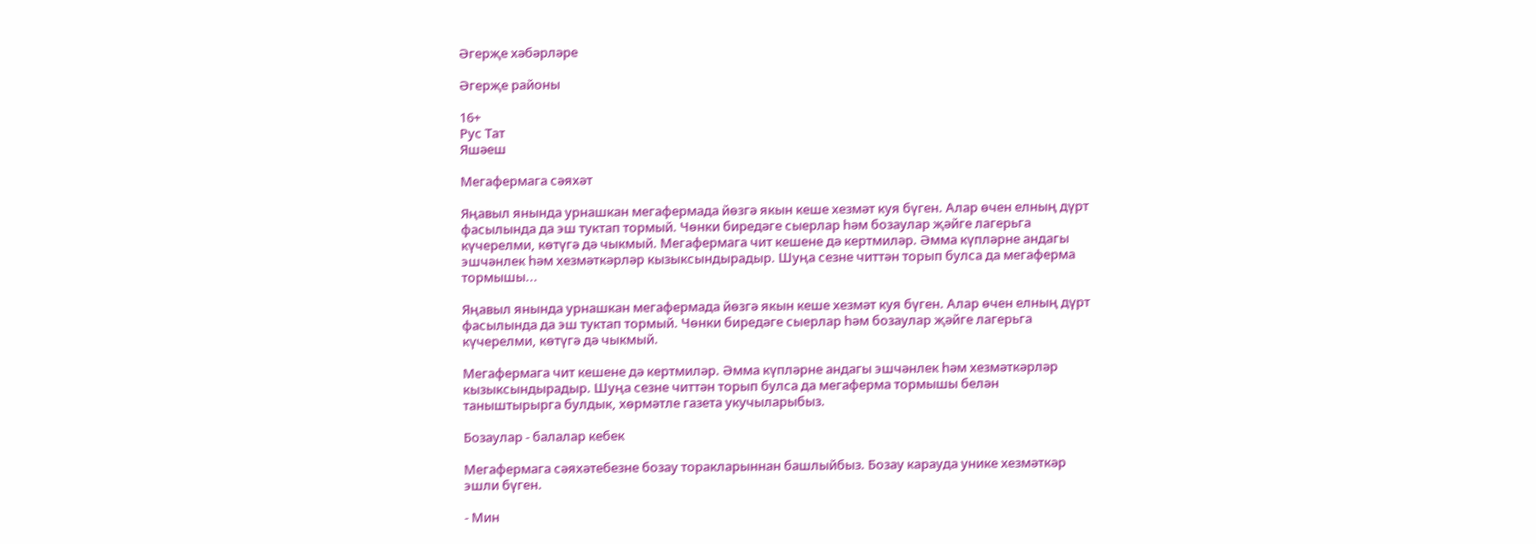Әгерҗе хәбәрләре

Әгерҗе районы

16+
Рус Тат
Яшәеш

Мегафермага сәяхәт

Яңавыл янында урнашкан мегафермада йөзгә якын кеше хезмәт куя бүген. Алар өчен елның дүрт фасылында да эш туктап тормый. Чөнки биредәге сыерлар һәм бозаулар җәйге лагерьга күчерелми, көтүгә дә чыкмый. Мегафермага чит кешене дә кертмиләр. Әмма күпләрне андагы эшчәнлек һәм хезмәткәрләр кызыксындырадыр. Шуңа сезне читтән торып булса да мегаферма тормышы...

Яңавыл янында урнашкан мегафермада йөзгә якын кеше хезмәт куя бүген. Алар өчен елның дүрт фасылында да эш туктап тормый. Чөнки биредәге сыерлар һәм бозаулар җәйге лагерьга күчерелми, көтүгә дә чыкмый.

Мегафермага чит кешене дә кертмиләр. Әмма күпләрне андагы эшчәнлек һәм хезмәткәрләр кызыксындырадыр. Шуңа сезне читтән торып булса да мегаферма тормышы белән таныштырырга булдык, хөрмәтле газета укучыларыбыз.

Бозаулар - балалар кебек

Мегафермага сәяхәтебезне бозау торакларыннан башлыйбыз. Бозау карауда унике хезмәткәр эшли бүген.

- Мин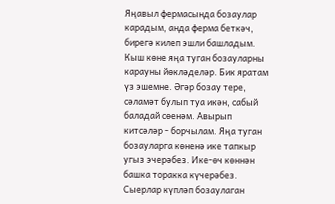Яңавыл фермасында бозаулар карадым, анда ферма беткәч, бирегә килеп эшли башладым. Кыш көне яңа туган бозауларны карауны йөкләделәр. Бик яратам үз эшемне. Әгәр бозау тере, сәламәт булып туа икән, сабый баладай сөенәм. Авырып китсәләр - борчылам. Яңа туган бозауларга көненә ике тапкыр угыз эчерәбез. Ике-өч көннән башка торакка күчерәбез. Сыерлар күпләп бозаулаган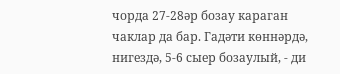чорда 27-28әр бозау караган чаклар да бар. Гадәти көннәрдә, нигездә, 5-6 сыер бозаулый, - ди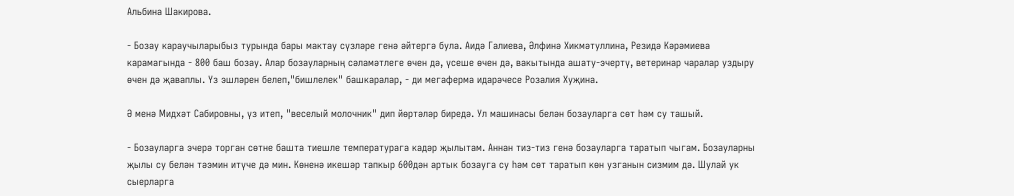Альбина Шакирова.

- Бозау караучыларыбыз турында бары мактау сүзләре генә әйтергә була. Аидә Галиева, Әлфинә Хикмәтуллина, Резидә Кәрәмиева карамагында - 800 баш бозау. Алар бозауларның сәламәтлеге өчен дә, үсеше өчен дә, вакытында ашату-эчертү, ветеринар чаралар уздыру өчен дә җаваплы. Үз эшләрен белеп,"бишлелек" башкаралар, - ди мегаферма идарәчесе Розалия Хуҗина.

Ә менә Мидхәт Сабировны, үз итеп, "веселый молочник" дип йөртәләр биредә. Ул машинасы белән бозауларга сөт һәм су ташый.

- Бозауларга эчерә торган сөтне башта тиешле температурага кадәр җылытам. Аннан тиз-тиз генә бозауларга таратып чыгам. Бозауларны җылы су белән тәэмин итүче дә мин. Көненә икешәр тапкыр 600дән артык бозауга су һәм сөт таратып көн узганын сизмим дә. Шулай ук сыерларга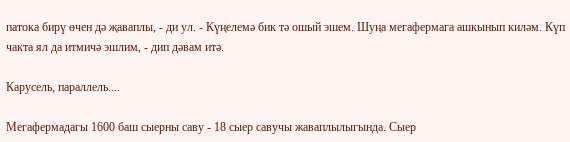патока бирү өчен дә җаваплы, - ди ул. - Күңелемә бик тә ошый эшем. Шуңа мегафермага ашкынып киләм. Күп чакта ял да итмичә эшлим, - дип дәвам итә.

Карусель, параллель....

Мегафермадагы 1600 баш сыерны саву - 18 сыер савучы жаваплылыгында. Сыер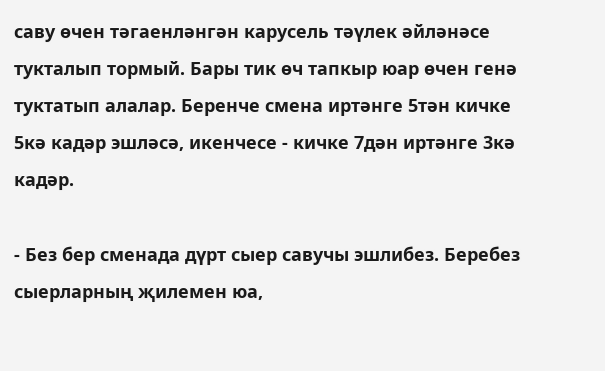саву өчен тәгаенләнгән карусель тәүлек әйләнәсе тукталып тормый. Бары тик өч тапкыр юар өчен генә туктатып алалар. Беренче смена иртәнге 5тән кичке 5кә кадәр эшләсә, икенчесе - кичке 7дән иртәнге 3кә кадәр.

- Без бер сменада дүрт сыер савучы эшлибез. Беребез сыерларның җилемен юа,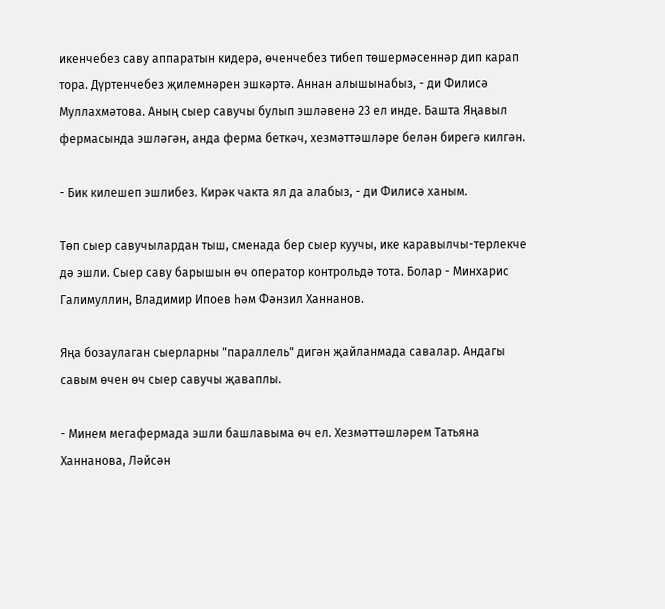икенчебез саву аппаратын кидерә, өченчебез тибеп төшермәсеннәр дип карап тора. Дүртенчебез җилемнәрен эшкәртә. Аннан алышынабыз, - ди Филисә Муллахмәтова. Аның сыер савучы булып эшләвенә 23 ел инде. Башта Яңавыл фермасында эшләгән, анда ферма беткәч, хезмәттәшләре белән бирегә килгән.

- Бик килешеп эшлибез. Кирәк чакта ял да алабыз, - ди Филисә ханым.

Төп сыер савучылардан тыш, сменада бер сыер куучы, ике каравылчы-терлекче дә эшли. Сыер саву барышын өч оператор контрольдә тота. Болар - Минхарис Галимуллин, Владимир Ипоев һәм Фәнзил Ханнанов.

Яңа бозаулаган сыерларны "параллель" дигән җайланмада савалар. Андагы савым өчен өч сыер савучы җаваплы.

- Минем мегафермада эшли башлавыма өч ел. Хезмәттәшләрем Татьяна Ханнанова, Ләйсән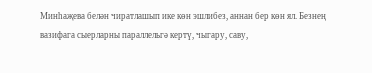Минһаҗева белән чиратлашып ике көн эшлибез, аннан бер көн ял. Безнең вазифага сыерларны параллельгә кертү, чыгару, саву,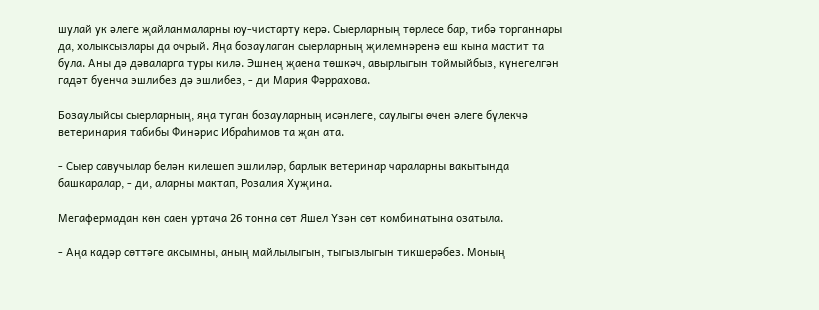шулай ук әлеге җайланмаларны юу-чистарту керә. Сыерларның төрлесе бар, тибә торганнары да, холыксызлары да очрый. Яңа бозаулаган сыерларның җилемнәренә еш кына мастит та була. Аны дә дәваларга туры килә. Эшнең җаена төшкәч, авырлыгын тоймыйбыз, күнегелгән гадәт буенча эшлибез дә эшлибез, - ди Мария Фәррахова.

Бозаулыйсы сыерларның, яңа туган бозауларның исәнлеге, саулыгы өчен әлеге бүлекчә ветеринария табибы Финәрис Ибраһимов та җан ата.

- Сыер савучылар белән килешеп эшлиләр, барлык ветеринар чараларны вакытында башкаралар, - ди, аларны мактап, Розалия Хуҗина.

Мегафермадан көн саен уртача 26 тонна сөт Яшел Үзән сөт комбинатына озатыла.

- Аңа кадәр сөттәге аксымны, аның майлылыгын, тыгызлыгын тикшерәбез. Моның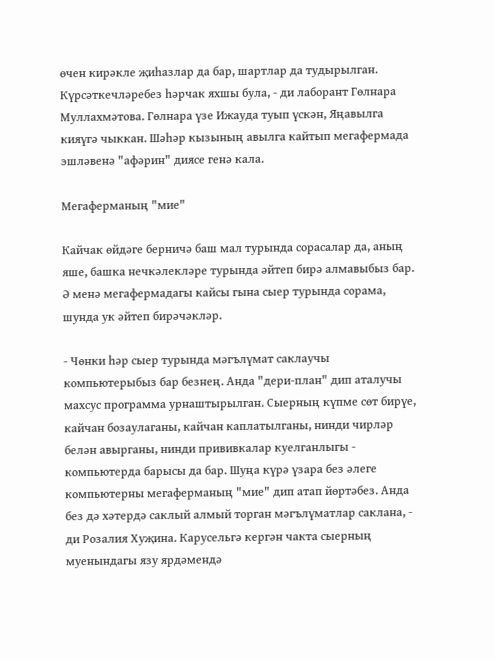өчен кирәкле җиһазлар да бар, шартлар да тудырылган. Күрсәткечләребез һәрчак яхшы була, - ди лаборант Гөлнара Муллахмәтова. Гөлнара үзе Ижауда туып үскән, Яңавылга кияүгә чыккан. Шәһәр кызының авылга кайтып мегафермада эшләвенә "афәрин" диясе генә кала.

Мегаферманың "мие"

Кайчак өйдәге берничә баш мал турында сорасалар да, аның яше, башка нечкәлекләре турында әйтеп бирә алмавыбыз бар. Ә менә мегафермадагы кайсы гына сыер турында сорама, шунда ук әйтеп бирәчәкләр.

- Чөнки һәр сыер турында мәгълүмат саклаучы компьютерыбыз бар безнең. Анда "дери-план" дип аталучы махсус программа урнаштырылган. Сыерның күпме сөт бирүе, кайчан бозаулаганы, кайчан каплатылганы, нинди чирләр белән авырганы, нинди прививкалар куелганлыгы - компьютерда барысы да бар. Шуңа күрә үзара без әлеге компьютерны мегаферманың "мие" дип атап йөртәбез. Анда без дә хәтердә саклый алмый торган мәгълүматлар саклана, - ди Розалия Хуҗина. Карусельгә кергән чакта сыерның муенындагы язу ярдәмендә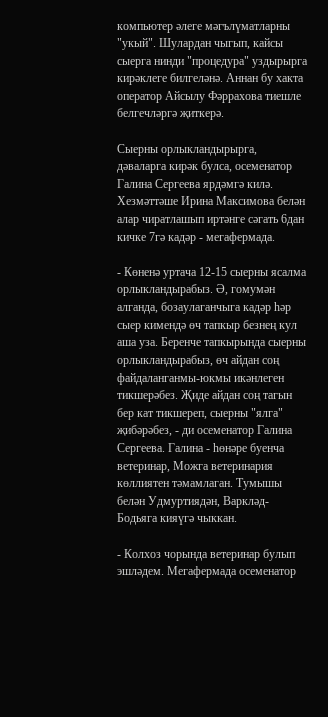компьютер әлеге мәгълүматларны "укый". Шулардан чыгып, кайсы сыерга нинди "процедура" уздырырга кирәклеге билгеләнә. Аннан бу хакта оператор Айсылу Фәррахова тиешле белгечләргә җиткерә.

Сыерны орлыкландырырга, дәваларга кирәк булса, осеменатор Галина Сергеева ярдәмгә килә. Хезмәттәше Ирина Максимова белән алар чиратлашып иртәнге сәгать 6дан кичке 7гә кадәр - мегафермада.

- Көненә уртача 12-15 сыерны ясалма орлыкландырабыз. Ә, гомумән алганда, бозаулаганчыга кадәр һәр сыер кимендә өч тапкыр безнең кул аша уза. Беренче тапкырында сыерны орлыкландырабыз, өч айдан соң файдаланганмы-юкмы икәнлеген тикшерәбез. Җиде айдан соң тагын бер кат тикшереп, сыерны "ялга" җибәрәбез, - ди осеменатор Галина Сергеева. Галина - һөнәре буенча ветеринар, Можга ветеринария көллиятен тәмамлаган. Тумышы белән Удмуртиядән, Варкләд-Бодьяга кияүгә чыккан.

- Колхоз чорында ветеринар булып эшләдем. Мегафермада осеменатор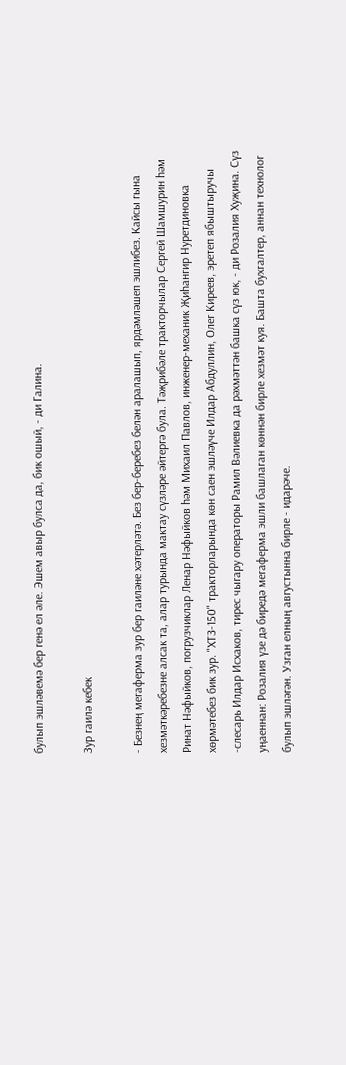булып эшләвемә бер генә ел әле. Эшем авыр булса да, бик ошый, - ди Галина.

Зур гаилә кебек

- Безнең мегаферма зур бер гаиләне хәтерләтә. Без бер-беребез белән аралашып, ярдәмләшеп эшлибез. Кайсы гына хезмәткәребезне алсак та, алар турында мактау сүзләре әйтергә була. Тәҗрибәле тракторчылар Сергей Шамшурин һәм Ринат Нәфыйков, погрузчиклар Ленар Нәфыйков һәм Михаил Павлов, инженер-механик Җиһангир Нуретдиновка хөрмәтебез бик зур. "ХТЗ-150" тракторларында көн саен эшләүче Илдар Абдуллин, Олег Киреев, эретеп ябыштыручы -слесарь Илдар Исхаков, тирес чыгару операторы Рамил Вәлиевка да рәхмәттән башка сүз юк, - ди Розалия Хуҗина. Сүз уңаеннан: Розалия үзе дә биредә мегаферма эшли башлаган көннән бирле хезмәт куя. Башта бухгалтер, аннан технолог булып эшләгән. Узган елның августынна бирле - идарәче.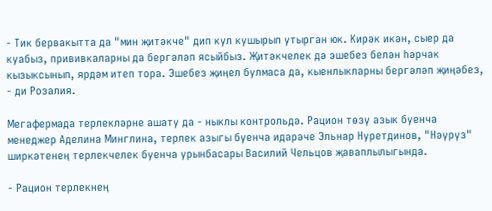- Тик бервакытта да "мин җитәкче" дип кул кушырып утырган юк. Кирәк икән, сыер да куабыз, прививкаларны да бергәләп ясыйбыз. Җитәкчелек дә эшебез белән һәрчак кызыксынып, ярдәм итеп тора. Эшебез җиңел булмаса да, кыенлыкларны бергәләп җиңәбез, - ди Розалия.

Мегафермада терлекләрне ашату да - ныклы контрольдә. Рацион төзү азык буенча менеджер Аделина Минглина, терлек азыгы буенча идарәче Эльнар Нуретдинов, "Нәүрүз" ширкәтенең терлекчелек буенча урынбасары Василий Чельцов җаваплылыгында.

- Рацион терлекнең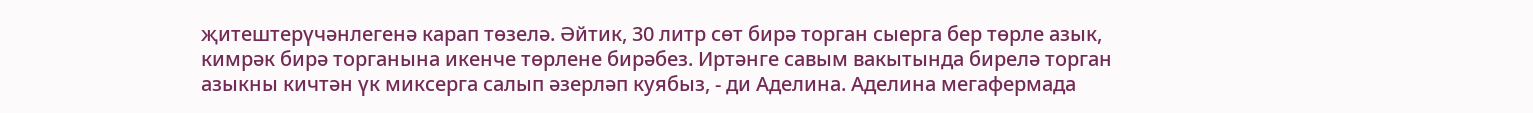җитештерүчәнлегенә карап төзелә. Әйтик, 30 литр сөт бирә торган сыерга бер төрле азык, кимрәк бирә торганына икенче төрлене бирәбез. Иртәнге савым вакытында бирелә торган азыкны кичтән үк миксерга салып әзерләп куябыз, - ди Аделина. Аделина мегафермада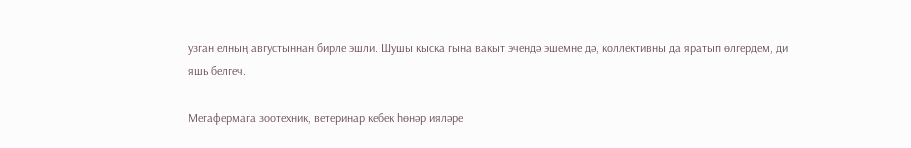узган елның августыннан бирле эшли. Шушы кыска гына вакыт эчендә эшемне дә, коллективны да яратып өлгердем, ди яшь белгеч.

Мегафермага зоотехник, ветеринар кебек һөнәр ияләре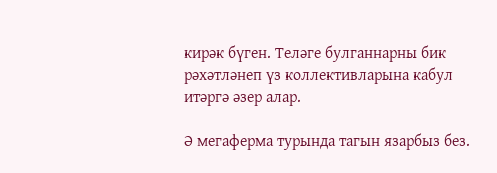кирәк бүген. Теләге булганнарны бик рәхәтләнеп үз коллективларына кабул итәргә әзер алар.

Ә мегаферма турында тагын язарбыз без.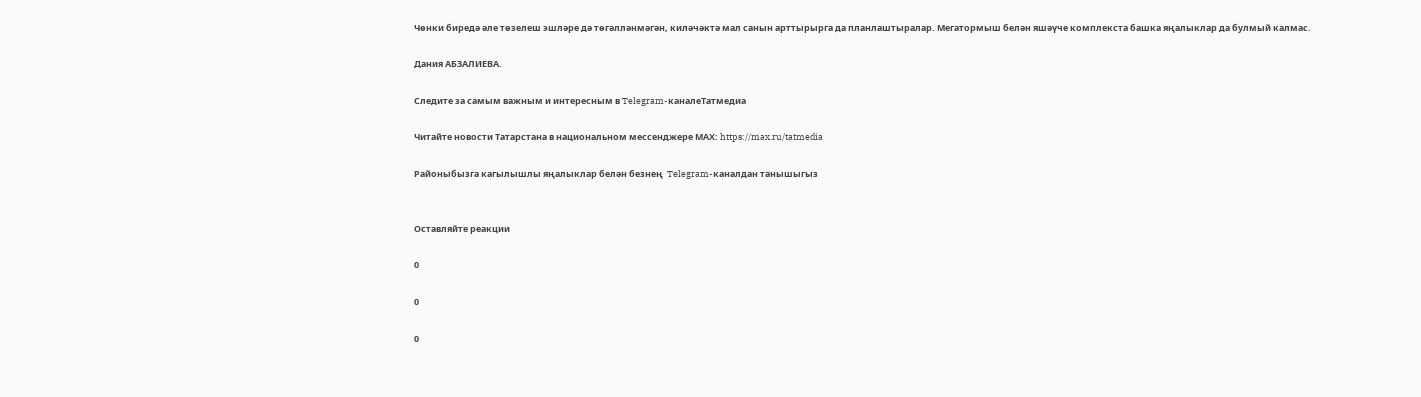Чөнки биредә әле төзелеш эшләре дә төгәлләнмәгән, киләчәктә мал санын арттырырга да планлаштыралар. Мегатормыш белән яшәүче комплекста башка яңалыклар да булмый калмас.

Дания АБЗАЛИЕВА.

Следите за самым важным и интересным в Telegram-каналеТатмедиа

Читайте новости Татарстана в национальном мессенджере MАХ: https://max.ru/tatmedia

Районыбызга кагылышлы яңалыклар белән безнең  Telegram-каналдан танышыгыз


Оставляйте реакции

0

0

0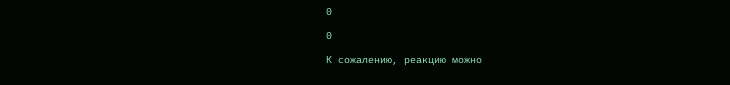0

0

К сожалению, реакцию можно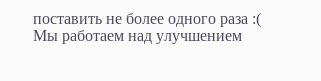поставить не более одного раза :(
Мы работаем над улучшением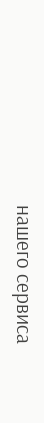нашего сервиса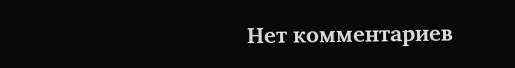Нет комментариев